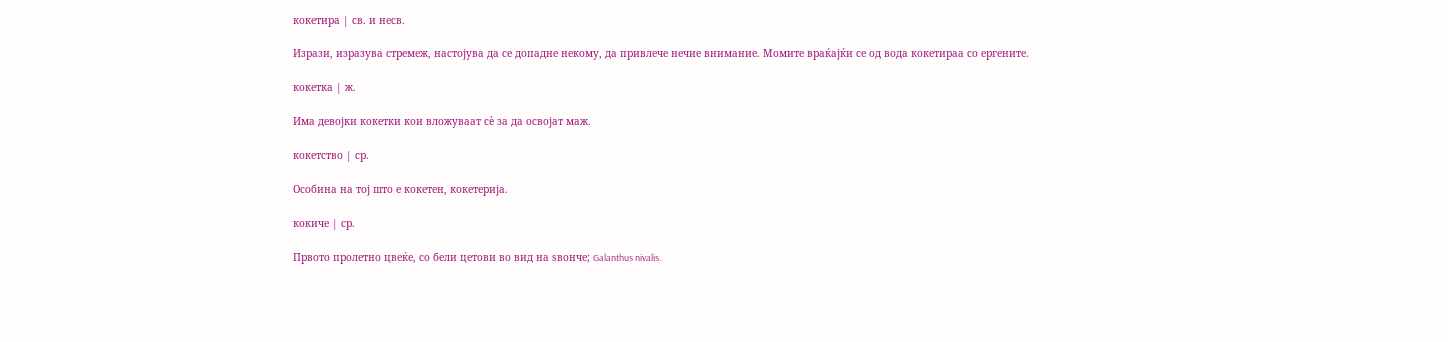кокетира | св. и несв.

Изрази, изразува стремеж, настојува да се допадне некому, да привлече нечие внимание. Момите враќајќи се од вода кокетираа со ергените.

кокетка | ж.

Има девојки кокетки кои вложуваат сè за да освојат маж.

кокетство | ср.

Особина на тој што е кокетен, кокетерија.

кокиче | ср.

Првото пролетно цвеќе, со бели цетови во вид на ѕвонче; Galanthus nivalis.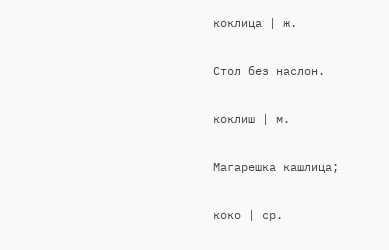коклица | ж.

Стол без наслон.

коклиш | м.

Магарешка кашлица;

коко | ср.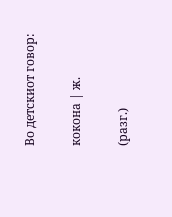Во детскиот говор:

кокона | ж.

(разг.)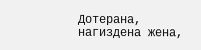Дотерана, нагиздена жена,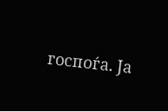госпоѓа. Ја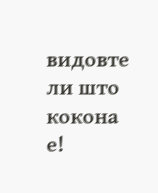видовте ли што кокона е!